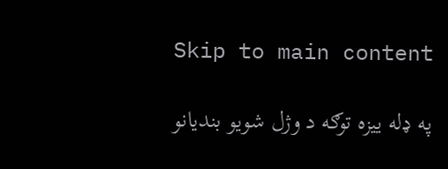Skip to main content

په ډله ییزه توګه د وژل شویو بندیانو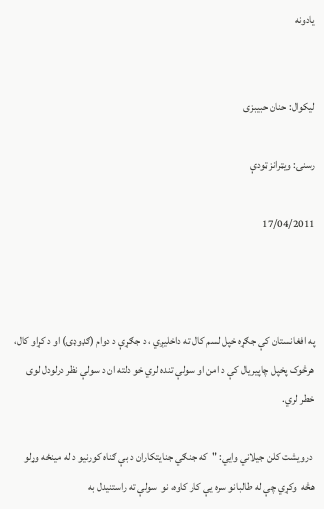یادونه


لیکوال: حنان حبیبزی

رسنۍ: ویټرانز ټودې

17/04/2011



په افغانستان کې جګړه خپل لسم کال ته داخلیږي ، د جګړې د دوام (ګډوډۍ) او د کړاو کال، هرڅوک پخپل چاپیریال کې د امن او سولې تنده لري خو دلته ان د سولې نظر درلودل لوی خطر لري.

 درویشت کلن جیلاني وايي: "که جنګي جنایتکاران د بې ګناه کورنیو د له مینځه وړلو هڅه  وکړي چې له طالبانو سره یې کار کاوه، نو  سولې ته راستنیدل به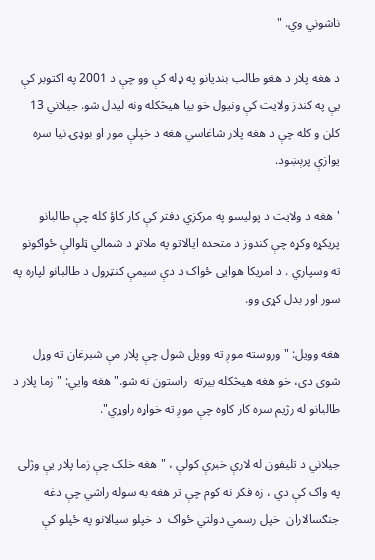ناشوني وي. "

د هغه پلار د هغو طالب بندیانو په ډله کې وو چې د 2001 په اکتوبر کې یې په کندز ولایت کې ونیول خو بیا هیڅکله ونه لیدل شو. جيلاني 13 کلن و کله چې د هغه پلار شاغاسي هغه د خپلې مور او بوډۍ نيا سره  یوازې پرېښود.

'هغه د ولایت د پولیسو په مرکزي دفتر کې کار کاؤ کله چې طالبانو پریکړه وکړه چې کندوز د متحده ایالاتو په ملاتړ د شمالي ټلوالې ځواکونو ته وسپاري . د امریکا هوایی ځواک د دې سیمې کنټرول د طالبانو لپاره په سور اور بدل کړی وو.

هغه وویل: "وروسته موږ ته وویل شول چې پلار مې شبرغان ته وړل شوی دی، خو هغه هیڅکله بیرته  راستون نه شو." هغه وايي: "زما پلار د طالبانو له رژیم سره کار کاوه چې موږ ته خواړه راوړي".

جیلاني د تلیفون له لارې خبرې کولې ، "هغه خلک چې زما پلار یې وژلی په واک کې دي ، زه فکر نه کوم چې تر هغه به سوله راشي چې دغه جنګسالاران  خپل رسمي دولتي ځواک  د خپلو سیالانو په ځپلو کې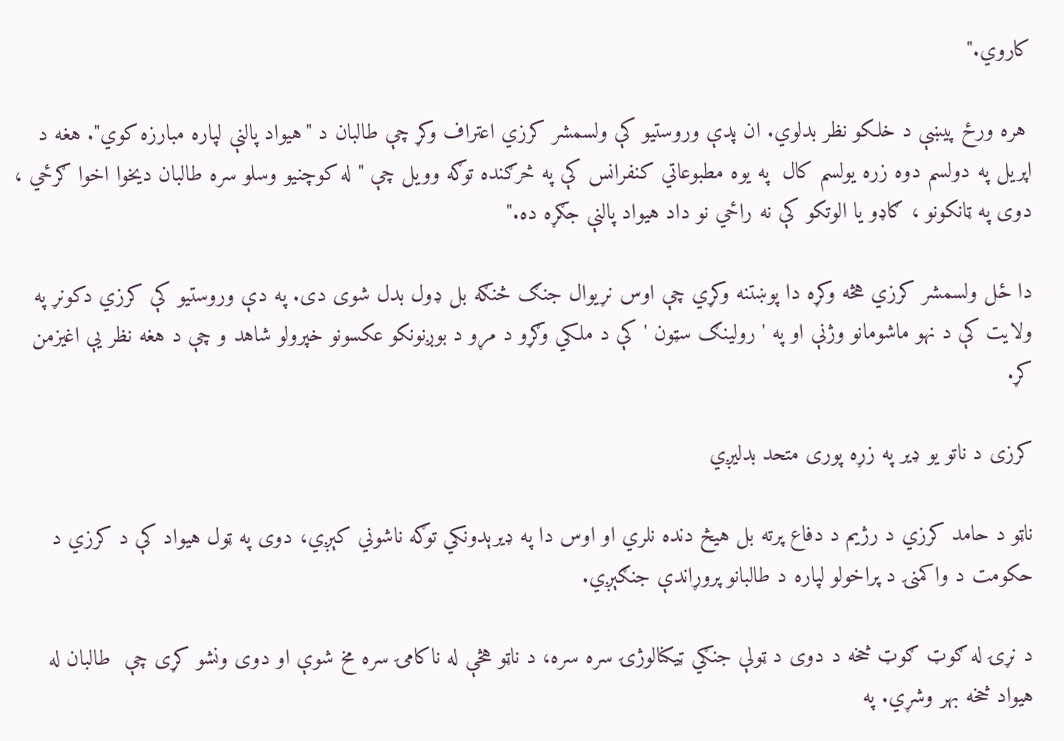کاروي."

 هره ورځ پیښې د خلکو نظر بدلوي. ان پدې وروستیو کې ولسمشر کرزي اعتراف وکړ چې طالبان د "هیواد پالنې لپاره مبارزه کوي". هغه د اپریل په دولسم دوه زره یولسم کال  په یوه مطبوعاتي کنفرانس کې په څرګنده توګه وویل چې " له کوچنیو وسلو سره طالبان دیخوا اخوا ګرځي ، دوی په ټانکونو ، ګاډو یا الوتکو کې نه راځي نو داد هیواد پالنې جګړه ده."

دا ځل ولسمشر کرزي هڅه وکړه دا پوښتنه وکړي چې اوس نړیوال جنګ څنګه بل ډول بدل شوی دی. په دې وروستیو کې کرزي دکونړ په ولایت کې د نهو ماشومانو وژنې او په ' رولینګ سټون ' کې د ملکي وګړو د مړو د بوږنونکو عکسونو خپرولو شاهد و چې د هغه نظر یې اغیزمن کړ.

کرزی د ناتو یو ډیر په زړه پوری متحد بدلیږي

ناټو د حامد کرزي د رژیم د دفاع پرته بل هیڅ دنده نلري او اوس دا په ډیرېدونکي توګه ناشوني کېږي، دوی په ټول هیواد کې د کرزي د حکومت د واکمنۍ د پراخولو لپاره د طالبانو پروړاندې جنګېږي.

د نړۍ له ګوټ ګوټ څخه د دوی د ټولې جنګي ټیکنالوژۍ سره سره، د ناټو هڅې له ناکامۍ سره مخ شوې او دوی ونشو کړی چې  طالبان له هیواد څخه بهر وشړي. په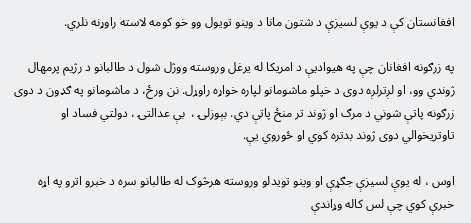افغانستان کې د یوې لسیزې د شتون مانا د وینو تویول وو خو کومه لاسته راوړنه نلري.

په زرګونه افغانان چې په هیواديې د امریکا له یرغل وروسته ووژل شول د طالبانو د رژیم پرمهال ژوندي وو، او لږترلږه دوی د خپلو ماشومانو لپاره خواړه راوړل. نن ورځ، د ماشومانو په ګډون د دوی زرګونه پاتې شوني د مرګ او ژوند تر منځ پاتې دي. بېوزلۍ ،  بې عدالتۍ ، دولتي فساد او تاوتریخوالي دوی ژوند بدتره کوي او ځوروي يې.

اوس ، له یوې لسیزې جګړې او وینو تویدلو وروسته هرڅوک له طالبانو سره د خبرو اترو په اړه خبرې کوي چې لس کاله وړاندې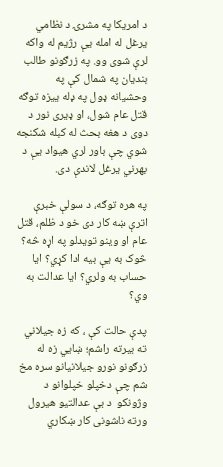د امریکا په مشرۍ د نظامي یرغل له امله يې رژیم له واکه لرې شوی وو. په زرګونو طالب بندیان په شمال کې په وحشیانه ډول په ډله ییزه توګه قتل عام شول، او ډیری نور د دوی د هغه بحث له کبله شکنجه شوي چې باور لري هیواد يې د بهرني یرغل لاندې دی.

په هره توګه، د سولې خبرې اترې ښه کار دی خو د ظلم، قتل عام او وینو تویدلو په اړه څه؟ څوک به یې بیه ادا کړي؟ ایا حساب به ولري؟ ایا عدالت به وي؟

پدې حالت کې ، که زه جیلاني ته بیرته راشم؛ ښايي زه له زرګونو نورو جیلانیانو سره مخ شم چې دخپلو خپلوانو د وژونکو  د بې عدالتیو هیرول ورته ناشونی کار ښکاري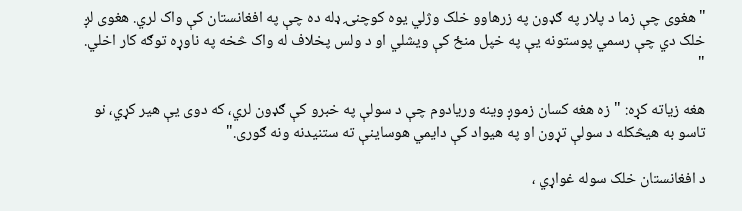"هغوی چې زما د پلار په ګډون په زرهاوو خلک وژلي یوه کوچنۍ ډله ده چې په افغانستان کې واک لري. هغوی لږ خلک دي چې رسمي پوستونه یې په خپل منځ کې ویشلي او د ولس پخلاف له واک څخه په ناوړه توګه کار اخلي. "

هغه زیاته کړه: "زه هغه کسان زموږ وینه وریادوم چې د سولې په خبرو کې ګډون لري، که دوی یې هیر کړي، نو تاسو به هیڅکله د سولې تړون او په هیواد کې دایمي هوساینې ته ستنیدنه ونه ګوری."

د افغانستان خلک سوله غواړي ،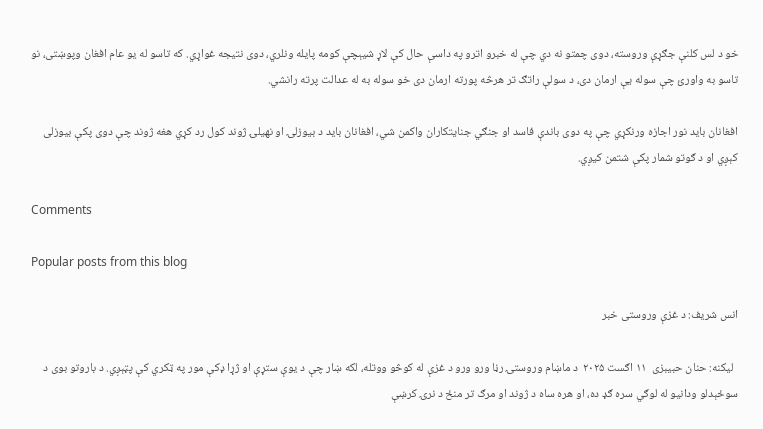خو د لس کلنې جګړې وروسته، دوی چمتو نه دي چې له خبرو اترو په داسې حال کې لاړ شيېچې کومه پایله ونلري، دوی نتیجه غواړي. که تاسو له یو عام افغان وپوښتی، نو تاسو به واورئ چې سوله يې ارمان دی، د سولې راتګ تر هرڅه پورته ارمان دی خو سوله به له عدالت پرته رانشي.

افغانان باید نور اجازه ورنکړي چې په دوی باندې فاسد او جنګي جنایتکاران واکمن شي، افغانان باید د بیوزلۍ او نهیلۍ ژوند کول رد کړي هغه ژوند چې دوی پکې بیوزلی کېږي او د ګوتو شمار پکې شتمن کيږي.

Comments

Popular posts from this blog

انس شریف: د غزې وروستی خبر

  لیکنه: حنان حبیبزی  ۱۱ اګست ۲۰۲۵  د ماښام وروستۍ رڼا ورو ورو د غزې له کوڅو ووتله، لکه ښار چې د یوې ستړې او ژړا ډکې مور په ټکري کې پټېږي. د باروتو بوی د سوځېدلو ودانیو له لوګي سره ګډ ده، او هره ساه د ژوند او مرګ تر منځ د نرۍ کرښې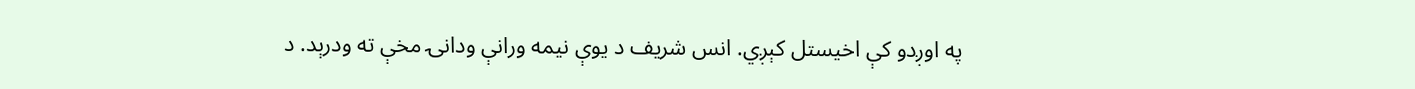په اوږدو کې اخیستل کېږي. انس شریف د یوې نیمه ورانې ودانۍ مخې ته ودرېد. د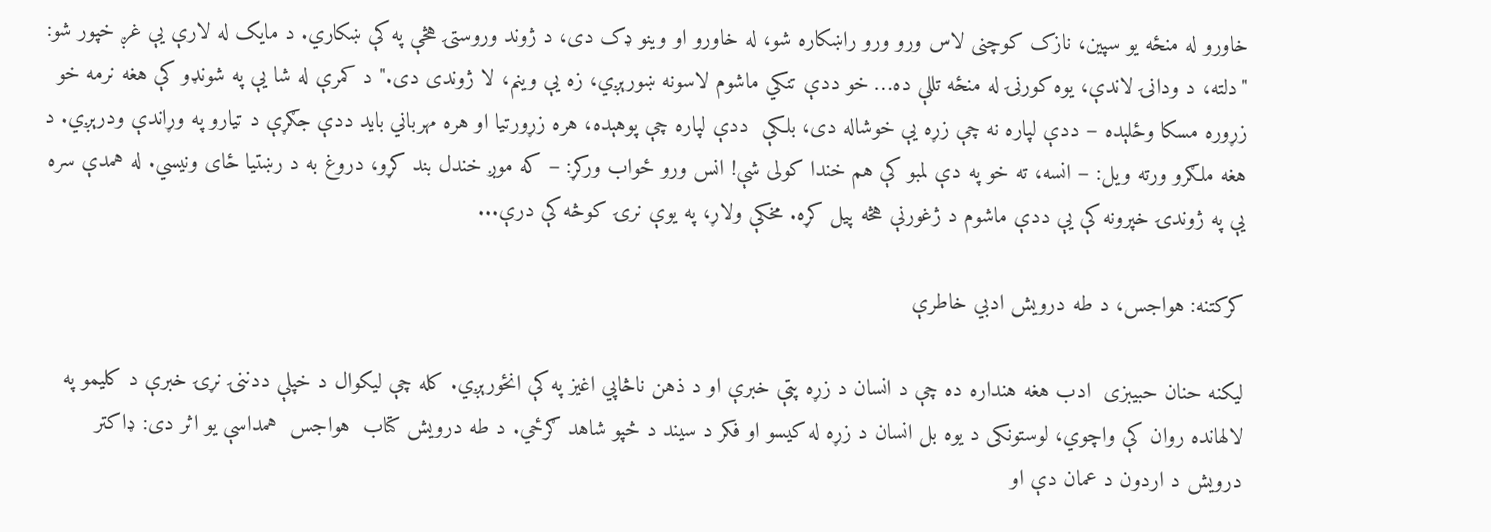خاورو له منځه یو سپین، نازک کوچنی لاس ورو ورو راښکاره شو، له خاورو او وینو ډک دی، د ژوند وروستۍ هڅې په کې ښکاري. د مایک له لارې یې غږ خپور شو: "دلته، د ودانۍ لاندې، یوه کورنۍ له منځه تللې ده… خو ددې تنکي ماشوم لاسونه ښورېږي، زه یې وینم، لا ژوندی دی." د کمرې له شا یې په شونډو کې هغه نرمه خو زړوره مسکا وځلېده – ددې لپاره نه چې زړه یې خوشاله دی، بلکې  ددې لپاره چې پوهېده، هره زړورتیا او هره مهرباني باید ددې جګړې د تیارو په وړاندې ودرېږي. د هغه ملګرو ورته ویل: – انسه، ته خو په دې لمبو کې هم خندا کولی شې! انس ورو ځواب ورکړ: – که موږ خندل بند کړو، دروغ به د رښتیا ځای ونیسي. له همدې سره یې په ژوندۍ خپرونه کې یې ددې ماشوم د ژغورنې هڅه پیل کړه. مخکې ولاړ، په یوې نرۍ کوڅه کې درې...

کرکتنه: هواجس، د طه درویش ادبي خاطرې

لیکنه حنان حبیبزی  ادب هغه هنداره ده چې د انسان د زړه پټې خبرې او د ذهن ناڅاپي اغیز په کې انځورېږي. کله چې لیکوال د خپلې ددننۍ نړۍ خبرې د کلیمو په لالهانده روان کې واچوي، لوستونکی د یوه بل انسان د زړه له کیسو او فکر د سیند د څپو شاهد ګرځي. د طه درویش کتاب  هواجس  همداسې یو اثر دی: ډاکتر درویش د اردون د عمان دې او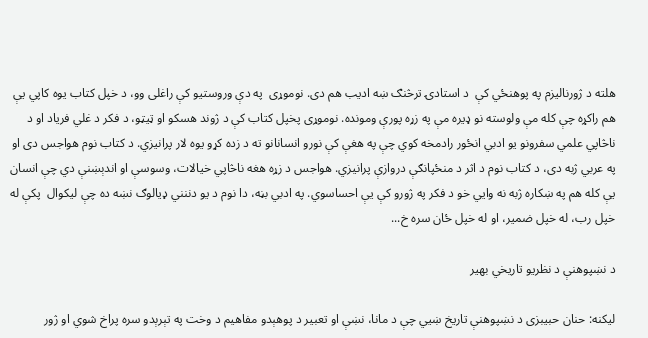هلته د ژورنالیزم په پوهنځي کې  د استادۍ ترڅنګ ښه ادیب هم دی. نوموړی  په دې وروستیو کې راغلی وو، د خپل کتاب یوه کاپي يې هم راکړه چې کله مې ولوسته نو ډيره مې په زړه پورې ومونده. نوموړی پخپل کتاب کې د ژوند هسکو او ټیټو، د فکر د غلي فریاد او د ناڅاپي علمي سفرونو یو ادبي انځور رادمخه کوي چې په هغې کې نورو انسانانو ته د زده کړو یوه لار پرانیزي. د کتاب نوم هواجس دی او په عربي ژبه دی، د کتاب نوم د اثر د منځپانګې دروازې پرانیزي. هواجس د زړه هغه ناڅاپي خيالات، وسوسې او اندېښنې دي چې انسان یې کله هم په ښکاره ژبه نه وایي خو د فکر په ژورو کې یې احساسوي. په ادبي بڼه، دا نوم د یو دننني ډیالوګ نښه ده چې لیکوال  پکې له خپل رب، له خپل ضمیر، او له خپل ځان سره خ...

د نښپوهنې د نظريو تاريخي بهير

لیکنه: حنان حبیبزی د نښپوهنې تاريخ ښيي چې د مانا، نښې او تعبیر د پوهېدو مفاهيم د وخت په تېرېدو سره پراخ شوي او ژور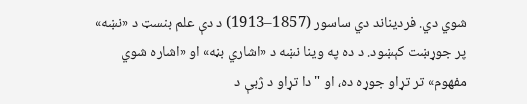شوي دي. فرديناند دي ساسور (1857–1913) د دې علم بنسټ د «نښه» پر جوړښت کېښود. د ده په وینا نښه د «اشاري بڼه» او «اشاره شوي مفهوم» تر تړاو جوړه ده، او "دا تړاو د ژبې د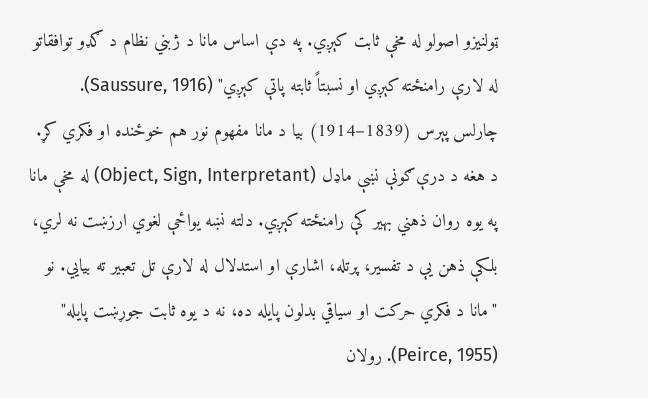ټولنیزو اصولو له مخې ثابت کېږي. په دې اساس مانا د ژبني نظام د ګډو توافقاتو له لارې رامنځته کېږي او نسبتاً ثابته پاتې کېږي" (Saussure, 1916). چارلس پېرس (1839–1914) بيا د مانا مفهوم نور هم خوځنده او فکري کړ. د هغه د درې‌ګونې نښې ماډل (Object, Sign, Interpretant) له مخې مانا په یوه روان ذهني بهیر کې رامنځته کېږي. دلته نښه یواځې لغوي ارزښت نه لري، بلکې ذهن یې د تفسیر، پرتله، اشارې او استدلال له لارې تل تعبیر ته بیايي. نو "مانا د فکري حرکت او سیاقي بدلون پایله ده، نه د یوه ثابت جوړښت پایله" (Peirce, 1955). رولان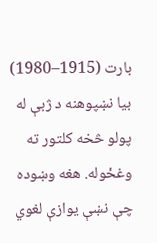بارت (1915–1980) بیا نښپوهنه د ژبې له پولو څخه کلتور ته وغځوله. هغه وښوده چې نښې یوازې لغوي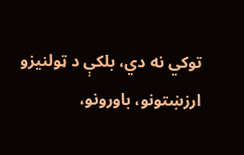توکي نه دي، بلکې د ټولنیزو ارزښتونو، باورونو،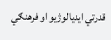قدرتي ایدیالوژیو او فرهنګي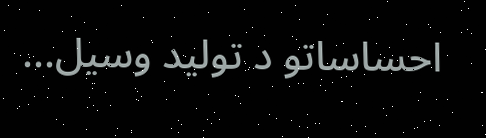احساساتو د تولید وسیل...